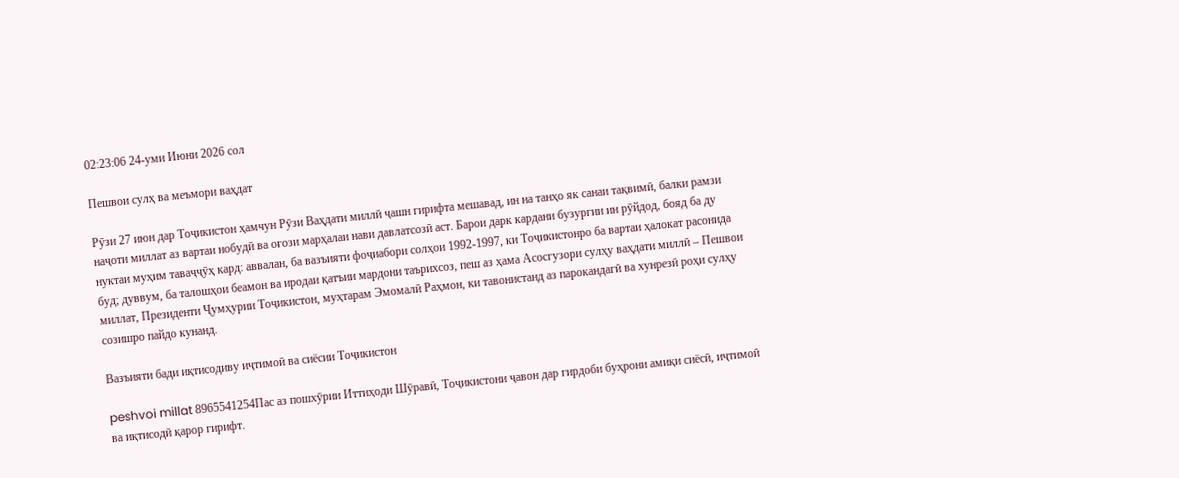02:23:06 24-уми Июни 2026 сол

Пешвои сулҳ ва меъмори ваҳдат

Рӯзи 27 июн дар Тоҷикистон ҳамчун Рӯзи Ваҳдати миллӣ ҷашн гирифта мешавад, ин на танҳо як санаи тақвимӣ, балки рамзи наҷоти миллат аз вартаи нобудӣ ва оғози марҳалаи нави давлатсозӣ аст. Барои дарк кардани бузургии ин рӯйдод, бояд ба ду нуктаи муҳим таваҷҷӯҳ кард: аввалан, ба вазъияти фоҷиабори солҳои 1992-1997, ки Тоҷикистонро ба вартаи ҳалокат расонида буд; дуввум, ба талошҳои беамон ва иродаи қатъии мардони таърихсоз, пеш аз ҳама Асосгузори сулҳу ваҳдати миллӣ – Пешвои миллат, Президенти Ҷумҳурии Тоҷикистон, муҳтарам Эмомалӣ Раҳмон, ки тавонистанд аз парокандагӣ ва хунрезӣ роҳи сулҳу созишро пайдо кунанд.

Вазъияти бади иқтисодиву иҷтимоӣ ва сиёсии Тоҷикистон

peshvoi millat 8965541254Пас аз пошхӯрии Иттиҳоди Шӯравӣ, Тоҷикистони ҷавон дар гирдоби буҳрони амиқи сиёсӣ, иҷтимоӣ ва иқтисодӣ қарор гирифт.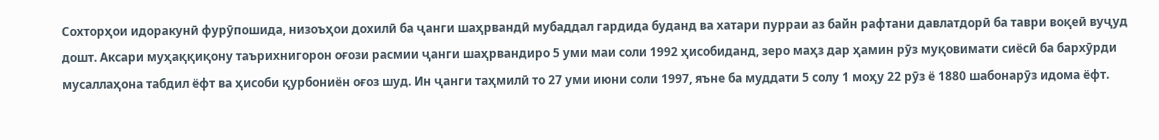Сохторҳои идоракунӣ фурӯпошида, низоъҳои дохилӣ ба ҷанги шаҳрвандӣ мубаддал гардида буданд ва хатари пурраи аз байн рафтани давлатдорӣ ба таври воқеӣ вуҷуд дошт. Аксари муҳаққиқону таърихнигорон оғози расмии ҷанги шаҳрвандиро 5 уми маи соли 1992 ҳисобиданд, зеро маҳз дар ҳамин рӯз муқовимати сиёсӣ ба бархӯрди мусаллаҳона табдил ёфт ва ҳисоби қурбониён оғоз шуд. Ин ҷанги таҳмилӣ то 27 уми июни соли 1997, яъне ба муддати 5 солу 1 моҳу 22 рӯз ё 1880 шабонарӯз идома ёфт.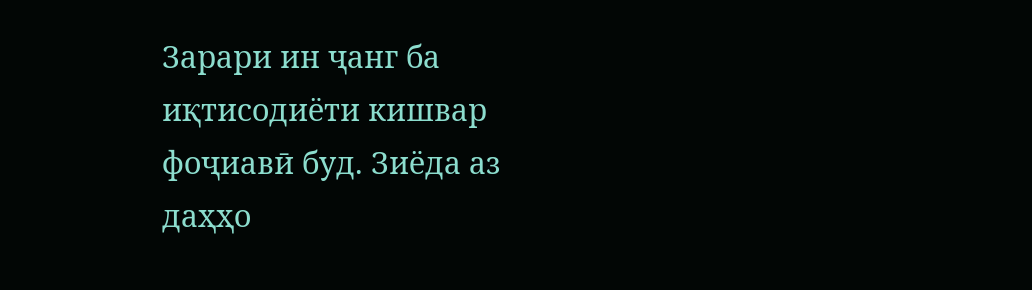Зарари ин ҷанг ба иқтисодиёти кишвар фоҷиавӣ буд. Зиёда аз даҳҳо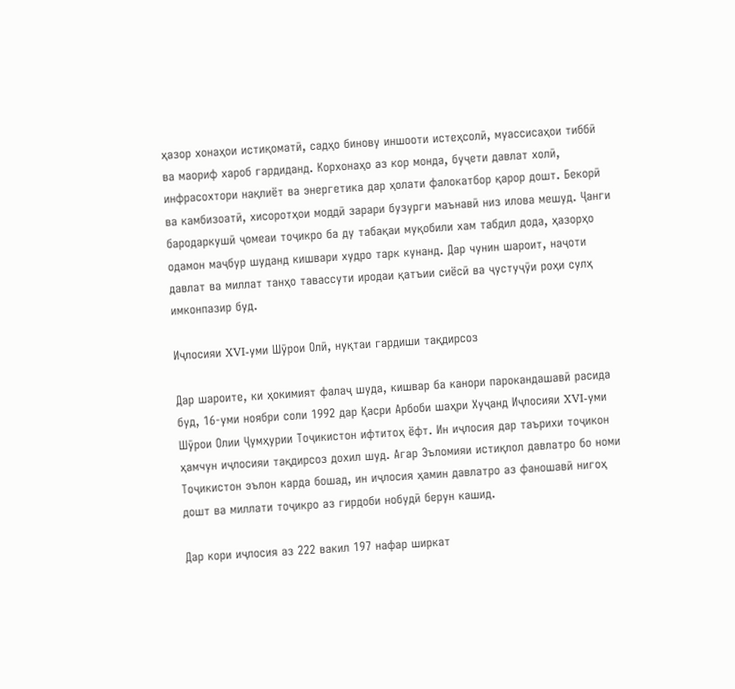ҳазор хонаҳои истиқоматӣ, садҳо бинову иншооти истеҳсолӣ, муассисаҳои тиббӣ ва маориф хароб гардиданд. Корхонаҳо аз кор монда, буҷети давлат холӣ, инфрасохтори нақлиёт ва энергетика дар ҳолати фалокатбор қарор дошт. Бекорӣ ва камбизоатӣ, хисоротҳои моддӣ зарари бузурги маънавӣ низ илова мешуд. Ҷанги бародаркушӣ ҷомеаи тоҷикро ба ду табақаи муқобили хам табдил дода, ҳазорҳо одамон маҷбур шуданд кишвари худро тарк кунанд. Дар чунин шароит, наҷоти давлат ва миллат танҳо тавассути иродаи қатъии сиёсӣ ва ҷустуҷӯи роҳи сулҳ имконпазир буд.

Иҷлосияи XVI-уми Шӯрои Олӣ, нуқтаи гардиши тақдирсоз

Дар шароите, ки ҳокимият фалаҷ шуда, кишвар ба канори парокандашавӣ расида буд, 16-уми ноябри соли 1992 дар Қасри Арбоби шаҳри Хуҷанд Иҷлосияи XVI-уми Шӯрои Олии Ҷумҳурии Тоҷикистон ифтитоҳ ёфт. Ин иҷлосия дар таърихи тоҷикон ҳамчун иҷлосияи тақдирсоз дохил шуд. Агар Эъломияи истиқлол давлатро бо номи Тоҷикистон эълон карда бошад, ин иҷлосия ҳамин давлатро аз фаношавӣ нигоҳ дошт ва миллати тоҷикро аз гирдоби нобудӣ берун кашид.

Дар кори иҷлосия аз 222 вакил 197 нафар ширкат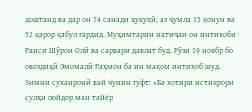доштанд ва дар он 74 санади ҳуқуқӣ, аз ҷумла 15 қонун ва 52 қарор қабул гардид. Муҳимтарин натиҷаи он интихоби Раиси Шӯрои Олӣ ва сарвари давлат буд. Рӯзи 19 ноябр бо овоздиҳӣ Эмомалӣ Раҳмон ба ин мақом интихоб шуд. Зимни суханронӣ вай чунин гуфт: «Ба хотири истиқрори сулҳи пойдор ман тайёр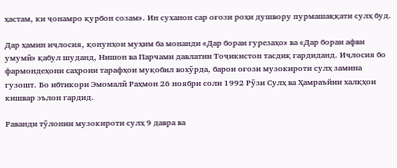ҳастам, ки ҷонамро қурбон созам». Ин суханон сар оғози роҳи душвору пурмашаққати сулҳ буд.

Дар ҳамин иҷлосия, қонунҳои муҳим ба монанди «Дар бораи гурезаҳо» ва «Дар бораи афви умумӣ» қабул шуданд, Нишон ва Парчами давлатии Тоҷикистон тасдиқ гардиданд. Иҷлосия бо фармондеҳони саҳроии тарафҳои муқобил вохӯрда, барои оғози музокироти сулҳ замина гузошт. Бо ибтикори Эмомалӣ Раҳмон 26 ноябри соли 1992 Рӯзи Сулҳ ва Ҳамраъйии халқҳои кишвар эълон гардид.

Раванди тӯлонии музокироти сулҳ 9 давра ва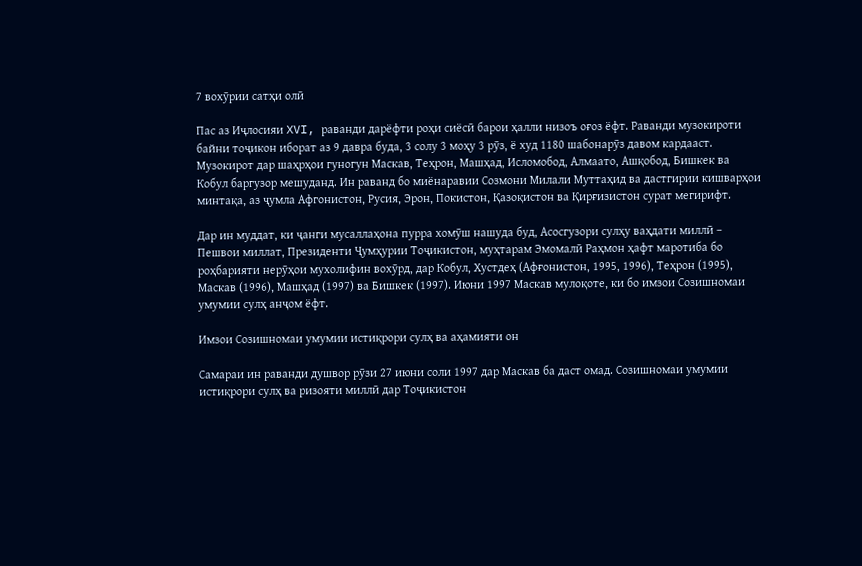7 вохӯрии сатҳи олӣ

Пас аз Иҷлосияи XVI, раванди дарёфти роҳи сиёсӣ барои ҳалли низоъ оғоз ёфт. Раванди музокироти байни тоҷикон иборат аз 9 давра буда, 3 солу 3 моҳу 3 рӯз, ё худ 1180 шабонарӯз давом кардааст. Музокирот дар шаҳрҳои гуногун Маскав, Теҳрон, Машҳад, Исломобод, Алмаато, Ашқобод, Бишкек ва Кобул баргузор мешуданд. Ин раванд бо миёнаравии Созмони Милали Муттаҳид ва дастгирии кишварҳои минтақа, аз ҷумла Афгонистон, Русия, Эрон, Покистон, Қазоқистон ва Қирғизистон сурат мегирифт.

Дар ин муддат, ки ҷанги мусаллаҳона пурра хомӯш нашуда буд, Асосгузори сулҳу ваҳдати миллӣ – Пешвои миллат, Президенти Ҷумҳурии Тоҷикистон, муҳтарам Эмомалӣ Раҳмон ҳафт маротиба бо роҳбарияти нерӯҳои мухолифин вохӯрд, дар Кобул, Хустдеҳ (Афғонистон, 1995, 1996), Теҳрон (1995), Маскав (1996), Машҳад (1997) ва Бишкек (1997). Июни 1997 Маскав мулоқоте, ки бо имзои Созишномаи умумии сулҳ анҷом ёфт.

Имзои Созишномаи умумии истиқрори сулҳ ва аҳамияти он

Самараи ин раванди душвор рӯзи 27 июни соли 1997 дар Маскав ба даст омад. Созишномаи умумии истиқрори сулҳ ва ризояти миллӣ дар Тоҷикистон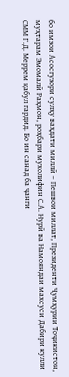бо имзои Асосгузори сулҳу ваҳдати миллӣ – Пешвои миллат, Президенти Ҷумҳурии Тоҷикистон, муҳтарам Эмомалӣ Раҳмон, роҳбари мухолифин С.А. Нурӣ ва Намояндаи махсуси Дабири кулли СММ Г.Д. Меррем қабул гардид. Бо ин санад ба ҷанги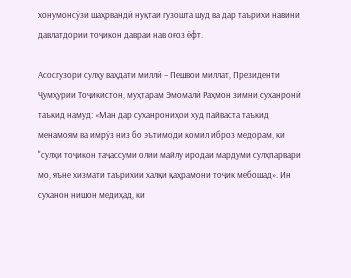хонумонсӯзи шаҳрвандӣ нуқтаи гузошта шуд ва дар таърихи навини давлатдории тоҷикон давраи нав оғоз ёфт.

Асосгузори сулҳу ваҳдати миллӣ – Пешвои миллат, Президенти Ҷумҳурии Тоҷикистон, муҳтарам Эмомалӣ Раҳмон зимни суханронӣ таъкид намуд: «Ман дар суханрониҳои худ пайваста таъкид менамоям ва имрӯз низ бо эътимоди комил иброз медорам, ки "сулҳи тоҷикон таҷассуми олии майлу иродаи мардуми сулҳпарвари мо, яъне хизмати таърихии халқи қаҳрамони тоҷик мебошад». Ин суханон нишон медиҳад, ки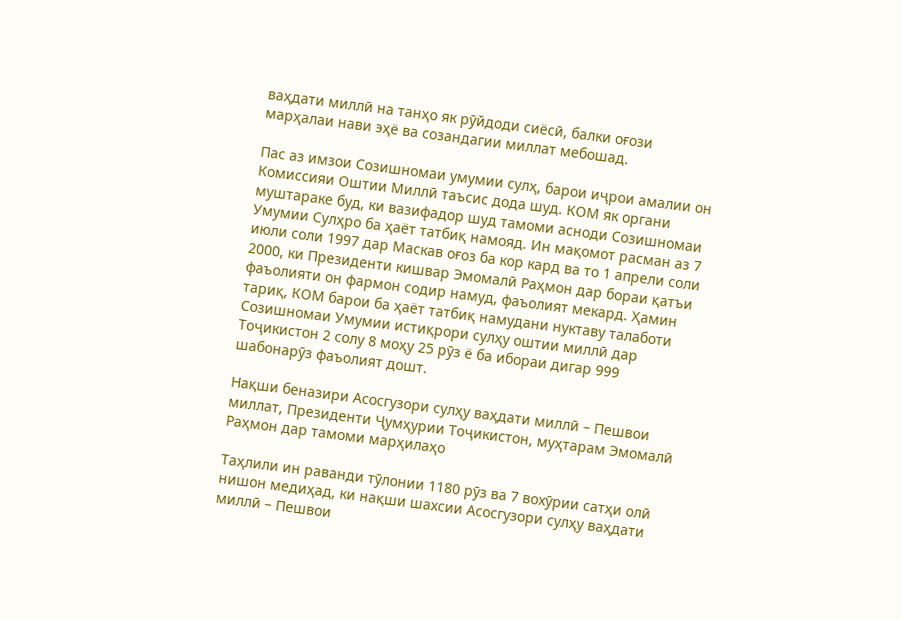ваҳдати миллӣ на танҳо як рӯйдоди сиёсӣ, балки оғози марҳалаи нави эҳё ва созандагии миллат мебошад.

Пас аз имзои Созишномаи умумии сулҳ, барои иҷрои амалии он Комиссияи Оштии Миллӣ таъсис дода шуд. КОМ як органи муштараке буд, ки вазифадор шуд тамоми асноди Созишномаи Умумии Сулҳро ба ҳаёт татбиқ намояд. Ин мақомот расман аз 7 июли соли 1997 дар Маскав оғоз ба кор кард ва то 1 апрели соли 2000, ки Президенти кишвар Эмомалӣ Раҳмон дар бораи қатъи фаъолияти он фармон содир намуд, фаъолият мекард. Ҳамин тариқ, КОМ барои ба ҳаёт татбиқ намудани нуктаву талаботи Созишномаи Умумии истиқрори сулҳу оштии миллӣ дар Тоҷикистон 2 солу 8 моҳу 25 рӯз ё ба ибораи дигар 999 шабонарӯз фаъолият дошт.

Нақши беназири Асосгузори сулҳу ваҳдати миллӣ – Пешвои миллат, Президенти Ҷумҳурии Тоҷикистон, муҳтарам Эмомалӣ Раҳмон дар тамоми марҳилаҳо

Таҳлили ин раванди тӯлонии 1180 рӯз ва 7 вохӯрии сатҳи олӣ нишон медиҳад, ки нақши шахсии Асосгузори сулҳу ваҳдати миллӣ – Пешвои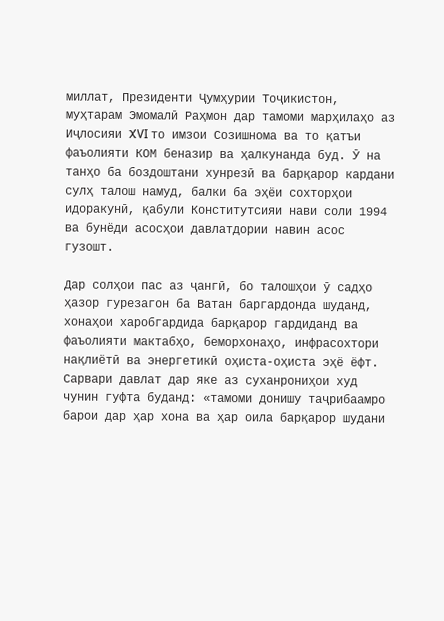миллат, Президенти Ҷумҳурии Тоҷикистон, муҳтарам Эмомалӣ Раҳмон дар тамоми марҳилаҳо аз Иҷлосияи XVI то имзои Созишнома ва то қатъи фаъолияти КОМ беназир ва ҳалкунанда буд. Ӯ на танҳо ба боздоштани хунрезӣ ва барқарор кардани сулҳ талош намуд, балки ба эҳёи сохторҳои идоракунӣ, қабули Конститутсияи нави соли 1994 ва бунёди асосҳои давлатдории навин асос гузошт.

Дар солҳои пас аз ҷангӣ, бо талошҳои ӯ садҳо ҳазор гурезагон ба Ватан баргардонда шуданд, хонаҳои харобгардида барқарор гардиданд ва фаъолияти мактабҳо, беморхонаҳо, инфрасохтори нақлиётӣ ва энергетикӣ оҳиста-оҳиста эҳё ёфт. Сарвари давлат дар яке аз суханрониҳои худ чунин гуфта буданд: «тамоми донишу таҷрибаамро барои дар ҳар хона ва ҳар оила барқарор шудани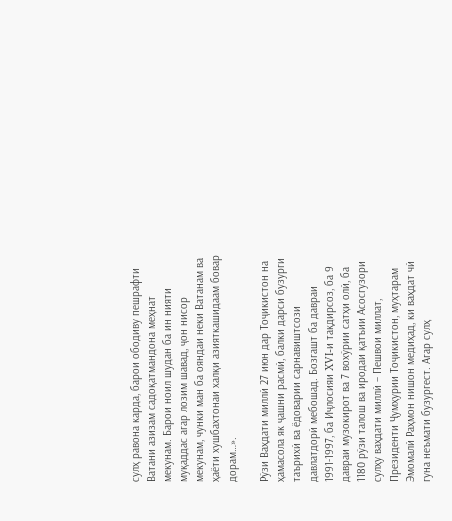сулҳ равона карда, барои ободиву пешрафти Ватани азизам садоқатмандона меҳнат мекунам. Барои ноил шудан ба ин нияти муқаддас агар лозим шавад, ҷон нисор мекунам, чунки ман ба ояндаи неки Ватанам ва ҳаёти хушбахтонаи халқи азияткашидаам бовар дорам…».

Рӯзи Ваҳдати миллӣ 27 июн дар Тоҷикистон на ҳамасола як ҷашни расмӣ, балки дарси бузурги таърихӣ ва ёдоварии сарнавиштсози давлатдорӣ мебошад. Бозгашт ба давраи 1991-1997, ба Иҷлосияи XVI-и тақдирсоз, ба 9 давраи музокирот ва 7 вохӯрии сатҳи олӣ, ба 1180 рӯзи талош ва иродаи қатъии Асосгузори сулҳу ваҳдати миллӣ – Пешвои миллат, Президенти Ҷумҳурии Тоҷикистон, муҳтарам Эмомалӣ Раҳмон нишон медиҳад, ки ваҳдат чӣ гуна неъмати бузургест. Агар сулҳ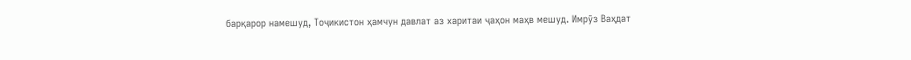барқарор намешуд, Тоҷикистон ҳамчун давлат аз харитаи ҷаҳон маҳв мешуд. Имрӯз Ваҳдат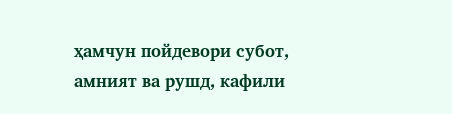ҳамчун пойдевори субот, амният ва рушд, кафили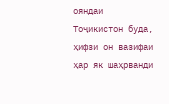ояндаи Тоҷикистон буда, ҳифзи он вазифаи ҳар як шаҳрванди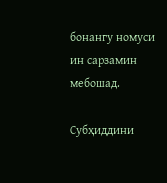бонангу номуси ин сарзамин мебошад.

Субҳиддини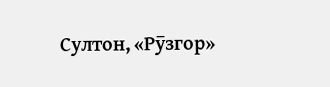Султон, «Рӯзгор»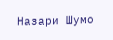Назари Шумо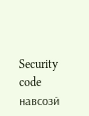Security code
навсозӣ